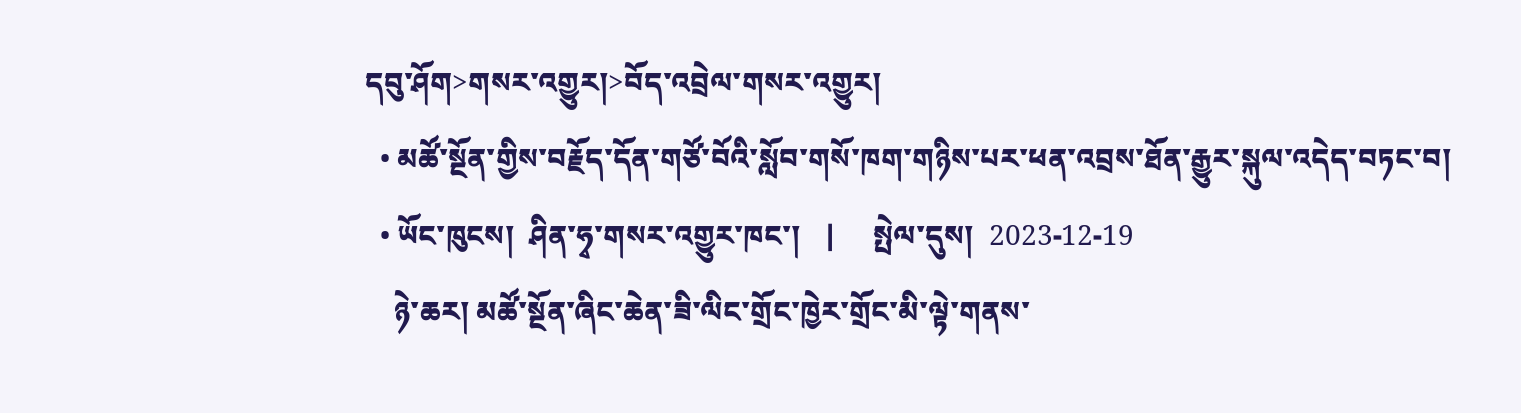དབུ་ཤོག>གསར་འགྱུར།>བོད་འབྲེལ་གསར་འགྱུར།
  • མཚོ་སྔོན་གྱིས་བརྗོད་དོན་གཙོ་བོའི་སློབ་གསོ་ཁག་གཉིས་པར་ཕན་འབྲས་ཐོན་རྒྱུར་སྐུལ་འདེད་བཏང་བ།
  • ཡོང་ཁུངས།  ཤིན་ཧྭ་གསར་འགྱུར་ཁང་།   |     སྤེལ་དུས།  2023-12-19
    ཉེ་ཆར། མཚོ་སྔོན་ཞིང་ཆེན་ཟི་ལིང་གྲོང་ཁྱེར་གྲོང་མི་ལྟེ་གནས་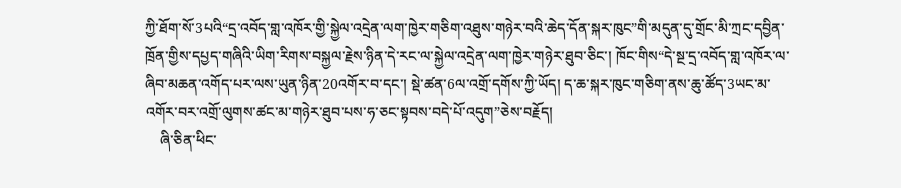ཀྱི་ཐོག་སོ་3པའི“དྲ་འབོད་གླ་འཁོར་གྱི་སྐྱེལ་འདྲེན་ལག་ཁྱེར་གཅིག་འཐུས་གཉེར་བའི་ཆེད་དོན་སྐར་ཁུང”གི་མདུན་དུ་གྲོང་མི་ཀྲང་དབྱིན་ཁྲོན་གྱིས་དཔྱད་གཞིའི་ཡིག་རིགས་བསྐྱལ་རྗེས་ཉིན་དེ་རང་ལ་སྐྱེལ་འདྲེན་ལག་ཁྱེར་གཉེར་ཐུབ་ཅིང་། ཁོང་གིས“དེ་སྔ་དྲ་འབོད་གླ་འཁོར་ལ་ཞིབ་མཆན་འགོད་པར་ལས་ཡུན་ཉིན་20འགོར་བ་དང་། སྡེ་ཚན་6ལ་འགྲོ་དགོས་ཀྱི་ཡོད། ད་ཆ་སྐར་ཁུང་གཅིག་ནས་ཆུ་ཚོད་3ཡང་མ་འགོར་བར་འགྲོ་ལུགས་ཚང་མ་གཉེར་ཐུབ་པས་ཧ་ཅང་སྟབས་བདེ་པོ་འདུག”ཅེས་བརྗོད།
    ཞི་ཅིན་ཕིང་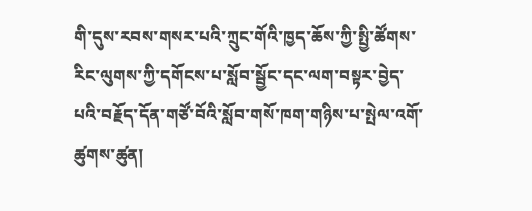གི་དུས་རབས་གསར་པའི་ཀྲུང་གོའི་ཁྱད་ཆོས་ཀྱི་སྤྱི་ཚོགས་རིང་ལུགས་ཀྱི་དགོངས་པ་སློབ་སྦྱོང་དང་ལག་བསྟར་བྱེད་པའི་བརྗོད་དོན་གཙོ་བོའི་སློབ་གསོ་ཁག་གཉིས་པ་སྤེལ་འགོ་ཚུགས་ཚུན།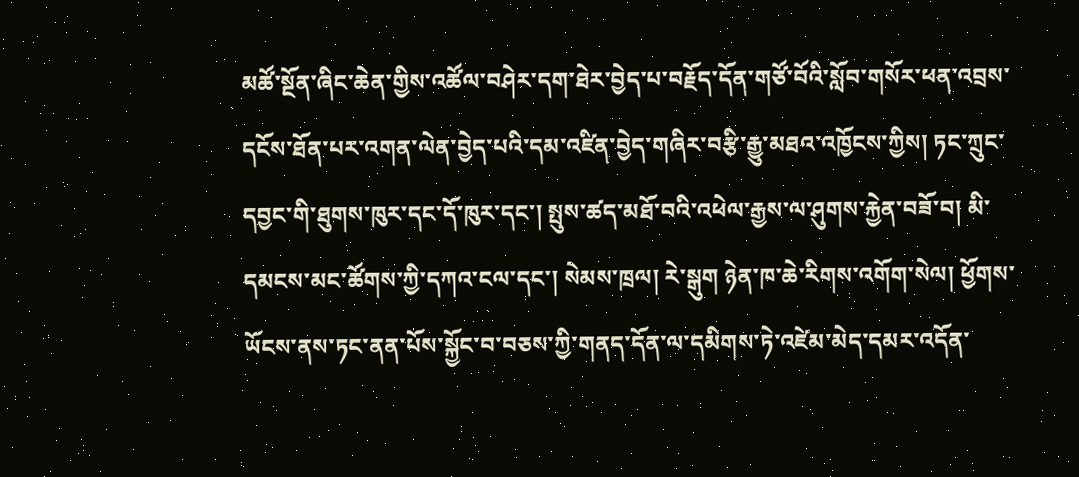མཚོ་སྔོན་ཞིང་ཆེན་གྱིས་འཚོལ་བཤེར་དག་ཐེར་བྱེད་པ་བརྗོད་དོན་གཙོ་བོའི་སློབ་གསོར་ཕན་འབྲས་དངོས་ཐོན་པར་འགན་ལེན་བྱེད་པའི་དམ་འཛིན་བྱེད་གཞིར་བརྩི་རྒྱུ་མཐའ་འཁྱོངས་ཀྱིས། ཏང་ཀྲུང་དབྱང་གི་ཐུགས་ཁུར་དང་དོ་ཁུར་དང་། སྤུས་ཚད་མཐོ་བའི་འཕེལ་རྒྱས་ལ་ཤུགས་རྐྱེན་བཟོ་བ། མི་དམངས་མང་ཚོགས་ཀྱི་དཀའ་ངལ་དང་། སེམས་ཁྲལ། རེ་སྒུག ཉེན་ཁ་ཆེ་རིགས་འགོག་སེལ། ཕྱོགས་ཡོངས་ནས་ཏང་ནན་པོས་སྐྱོང་བ་བཅས་ཀྱི་གནད་དོན་ལ་དམིགས་ཏེ་འཛེམ་མེད་དམར་འདོན་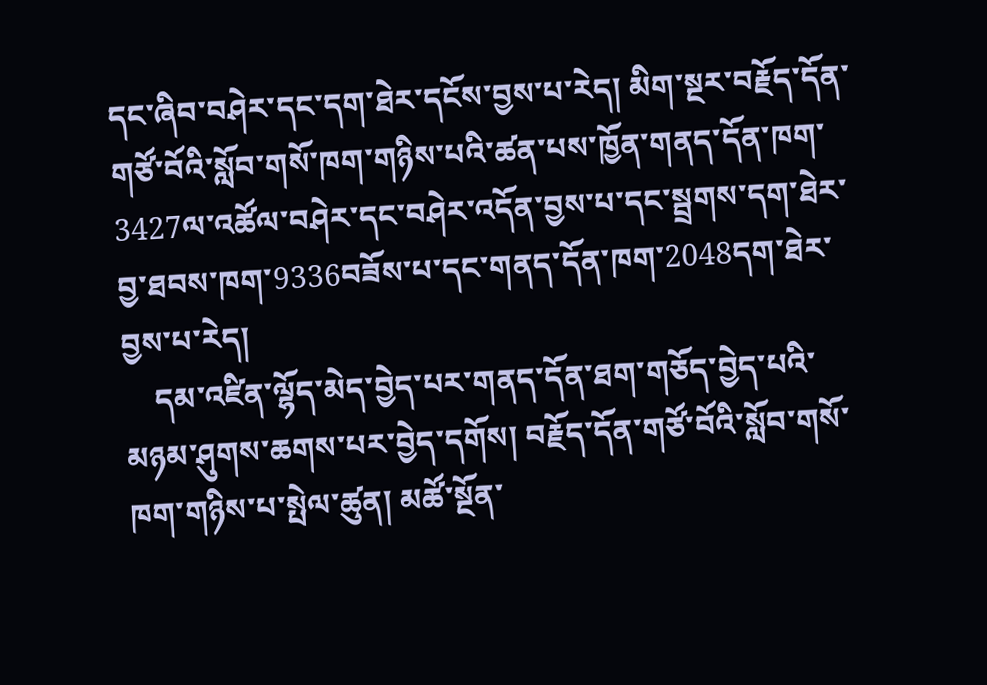དང་ཞིབ་བཤེར་དང་དག་ཐེར་དངོས་བྱས་པ་རེད། མིག་སྔར་བརྗོད་དོན་གཙོ་བོའི་སློབ་གསོ་ཁག་གཉིས་པའི་ཚན་པས་ཁྱོན་གནད་དོན་ཁག་3427ལ་འཚོལ་བཤེར་དང་བཤེར་འདོན་བྱས་པ་དང་སྦྲགས་དག་ཐེར་བྱ་ཐབས་ཁག་9336བཟོས་པ་དང་གནད་དོན་ཁག་2048དག་ཐེར་བྱས་པ་རེད།
    དམ་འཛིན་ལྷོད་མེད་བྱེད་པར་གནད་དོན་ཐག་གཅོད་བྱེད་པའི་མཉམ་ཤུགས་ཆགས་པར་བྱེད་དགོས། བརྗོད་དོན་གཙོ་བོའི་སློབ་གསོ་ཁག་གཉིས་པ་སྤེལ་ཚུན། མཚོ་སྔོན་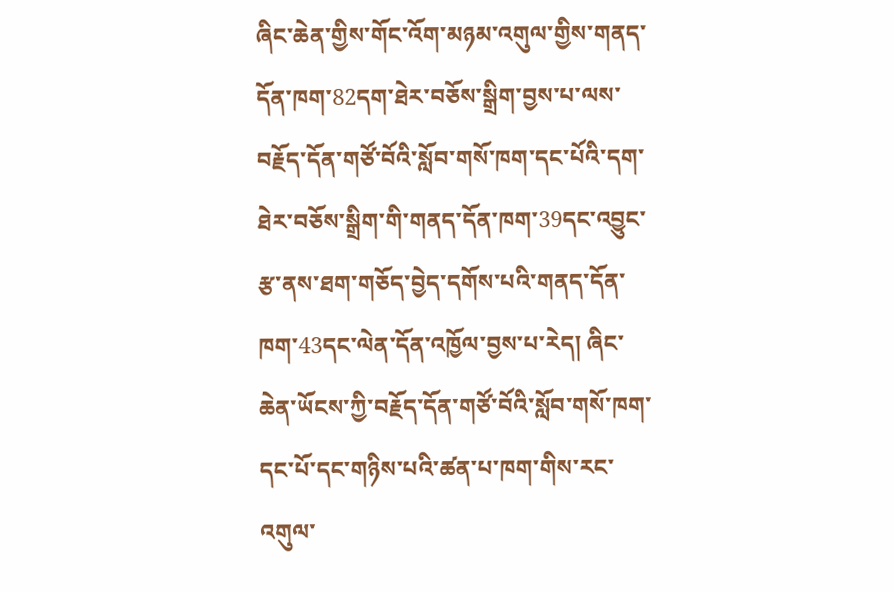ཞིང་ཆེན་གྱིས་གོང་འོག་མཉམ་འགུལ་གྱིས་གནད་དོན་ཁག་82དག་ཐེར་བཅོས་སྒྲིག་བྱས་པ་ལས་བརྗོད་དོན་གཙོ་བོའི་སློབ་གསོ་ཁག་དང་པོའི་དག་ཐེར་བཅོས་སྒྲིག་གི་གནད་དོན་ཁག་39དང་འབྱུང་རྩ་ནས་ཐག་གཅོད་བྱེད་དགོས་པའི་གནད་དོན་ཁག་43དང་ལེན་དོན་འཁྱོལ་བྱས་པ་རེད། ཞིང་ཆེན་ཡོངས་ཀྱི་བརྗོད་དོན་གཙོ་བོའི་སློབ་གསོ་ཁག་དང་པོ་དང་གཉིས་པའི་ཚན་པ་ཁག་གིས་རང་འགུལ་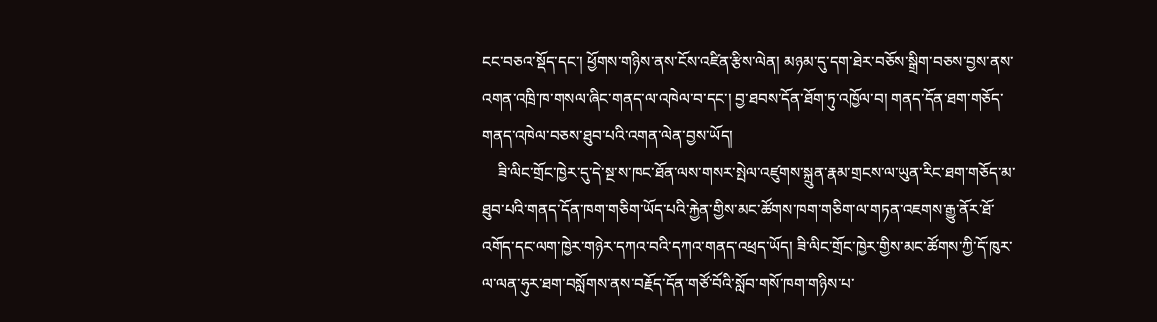ངང་བཅའ་སྡོད་དང་། ཕྱོགས་གཉིས་ནས་ངོས་འཛིན་རྩིས་ལེན། མཉམ་དུ་དག་ཐེར་བཅོས་སྒྲིག་བཅས་བྱས་ནས་འགན་འཁྲི་ཁ་གསལ་ཞིང་གནད་ལ་འཁེལ་བ་དང་། བྱ་ཐབས་དོན་ཐོག་ཏུ་འཁྱོལ་བ། གནད་དོན་ཐག་གཅོད་གནད་འཁེལ་བཅས་ཐུབ་པའི་འགན་ལེན་བྱས་ཡོད།
    ཟི་ལིང་གྲོང་ཁྱེར་དུ་དེ་སྔ་ས་ཁང་ཐོན་ལས་གསར་སྤེལ་འཛུགས་སྐྲུན་རྣམ་གྲངས་ལ་ཡུན་རིང་ཐག་གཅོད་མ་ཐུབ་པའི་གནད་དོན་ཁག་གཅིག་ཡོད་པའི་རྐྱེན་གྱིས་མང་ཚོགས་ཁག་གཅིག་ལ་གཏན་འཇགས་རྒྱུ་ནོར་ཐོ་འགོད་དང་ལག་ཁྱེར་གཉེར་དཀའ་བའི་དཀའ་གནད་འཕྲད་ཡོད། ཟི་ལིང་གྲོང་ཁྱེར་གྱིས་མང་ཚོགས་ཀྱི་དོ་ཁུར་ལ་ལན་ཧུར་ཐག་བསློགས་ནས་བརྗོད་དོན་གཙོ་བོའི་སློབ་གསོ་ཁག་གཉིས་པ་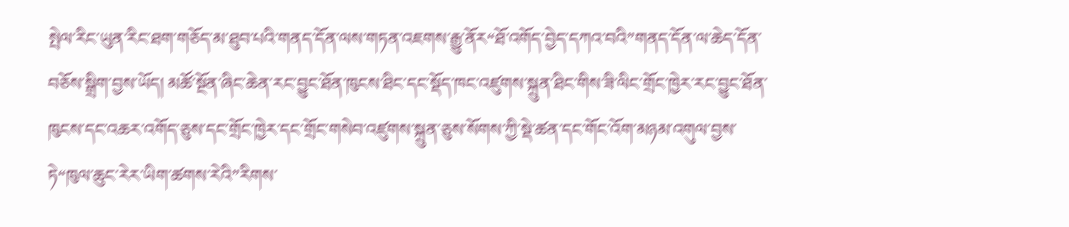སྤེལ་རིང་ཡུན་རིང་ཐག་གཅོད་མ་ཐུབ་པའི་གནད་དོན་ལས་གཏན་འཇགས་རྒྱུ་ནོར“ཐོ་འགོད་བྱེད་དཀའ་བའི”གནད་དོན་ལ་ཆེད་དོན་བཅོས་སྒྲིག་བྱས་ཡོད། མཚོ་སྔོན་ཞིང་ཆེན་རང་བྱུང་ཐོན་ཁུངས་ཐིང་དང་སྡོད་ཁང་འཛུགས་སྐྲུན་ཐིང་གིས་ཟི་ལིང་གྲོང་ཁྱེར་རང་བྱུང་ཐོན་ཁུངས་དང་འཆར་འགོད་ཅུས་དང་གྲོང་ཁྱེར་དང་གྲོང་གསེབ་འཛུགས་སྐྲུན་ཅུས་སོགས་ཀྱི་སྡེ་ཚན་དང་གོང་འོག་མཉམ་འགུལ་བྱས་ཏེ“ཁུལ་ཆུང་རེར་ཡིག་ཚགས་རེའི”རིགས་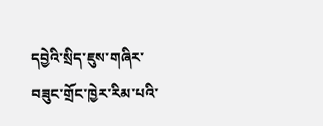དབྱེའི་སྲིད་ཇུས་གཞིར་བཟུང་གྲོང་ཁྱེར་རིམ་པའི་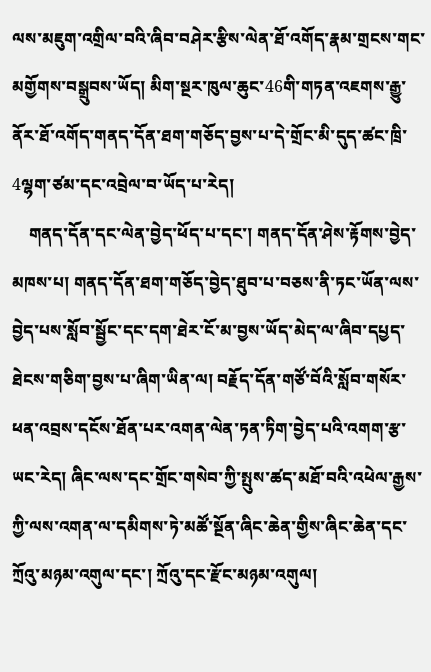ལས་མཇུག་འགྲིལ་བའི་ཞིབ་བཤེར་རྩིས་ལེན་ཐོ་འགོད་རྣམ་གྲངས་གང་མགྱོགས་བསྒྲུབས་ཡོད། མིག་སྔར་ཁུལ་ཆུང་46གི་གཏན་འཇགས་རྒྱུ་ནོར་ཐོ་འགོད་གནད་དོན་ཐག་གཅོད་བྱས་པ་དེ་གྲོང་མི་དུད་ཚང་ཁྲི་4ལྷག་ཙམ་དང་འབྲེལ་བ་ཡོད་པ་རེད།
    གནད་དོན་དང་ལེན་བྱེད་ཕོད་པ་དང་། གནད་དོན་ཤེས་རྟོགས་བྱེད་མཁས་པ། གནད་དོན་ཐག་གཅོད་བྱེད་ཐུབ་པ་བཅས་ནི་ཏང་ཡོན་ལས་བྱེད་པས་སློབ་སྦྱོང་དང་དག་ཐེར་ངོ་མ་བྱས་ཡོད་མེད་ལ་ཞིབ་དཔྱད་ཐེངས་གཅིག་བྱས་པ་ཞིག་ཡིན་ལ། བརྗོད་དོན་གཙོ་བོའི་སློབ་གསོར་ཕན་འབྲས་དངོས་ཐོན་པར་འགན་ལེན་ཏན་ཏིག་བྱེད་པའི་འགག་རྩ་ཡང་རེད། ཞིང་ལས་དང་གྲོང་གསེབ་ཀྱི་སྤུས་ཚད་མཐོ་བའི་འཕེལ་རྒྱས་ཀྱི་ལས་འགན་ལ་དམིགས་ཏེ་མཚོ་སྔོན་ཞིང་ཆེན་གྱིས་ཞིང་ཆེན་དང་ཀྲོའུ་མཉམ་འགུལ་དང་། ཀྲོའུ་དང་རྫོང་མཉམ་འགུལ།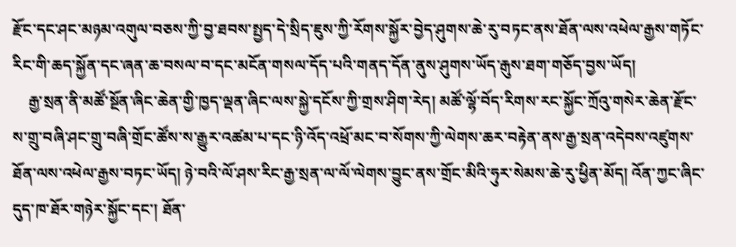རྫོང་དང་ཤང་མཉམ་འགུལ་བཅས་ཀྱི་བྱ་ཐབས་སྤྱད་དེ་སྲིད་ཇུས་ཀྱི་རོགས་སྐྱོར་བྱེད་ཤུགས་ཆེ་རུ་བཏང་ནས་ཐོན་ལས་འཕེལ་རྒྱས་གཏོང་རིང་གི་ཆད་སྐྱོན་དང་ཞན་ཆ་བསལ་བ་དང་མངོན་གསལ་དོད་པའི་གནད་དོན་ནུས་ཤུགས་ཡོད་རྒུས་ཐག་གཅོད་བྱས་ཡོད།
    རྒྱ་སྲན་ནི་མཚོ་སྔོན་ཞིང་ཆེན་གྱི་ཁྱད་ལྡན་ཞིང་ལས་སྐྱེ་དངོས་ཀྱི་གྲས་ཤིག་རེད། མཚོ་ལྷོ་བོད་རིགས་རང་སྐྱོང་ཀྲོའུ་གསེར་ཆེན་རྫོང་ས་གྲུ་བཞི་ཤང་གྲུ་བཞི་གྲོང་ཚོས་ས་རྒྱུར་འཚམ་པ་དང་ཉི་འོད་འཕྲོ་མང་བ་སོགས་ཀྱི་ལེགས་ཆར་བརྟེན་ནས་རྒྱ་སྲན་འདེབས་འཛུགས་ཐོན་ལས་འཕེལ་རྒྱས་བཏང་ཡོད། ཉེ་བའི་ལོ་ཤས་རིང་རྒྱ་སྲན་ལ་ལོ་ལེགས་བྱུང་ནས་གྲོང་མིའི་ཧུར་སེམས་ཆེ་རུ་ཕྱིན་མོད། འོན་ཀྱང་ཞིང་དུད་ཁ་ཐོར་གཉེར་སྐྱོང་དང་། ཐོན་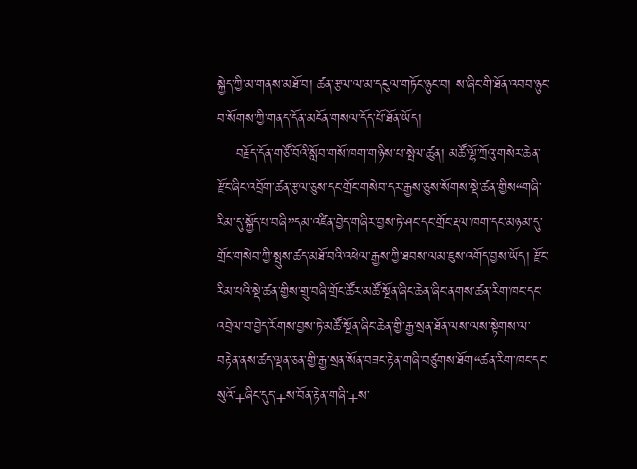སྐྱེད་ཀྱི་མ་གནས་མཐོ་བ། ཚན་རྩལ་ལ་མ་དངུལ་གཏོང་ཉུང་བ། ས་ཞིང་གི་ཐོན་འབབ་ཉུང་བ་སོགས་ཀྱི་གནད་དོན་མངོན་གསལ་དོད་པོ་ཐོན་ཡོད།
    བརྗོད་དོན་གཙོ་བོའི་སློབ་གསོ་ཁག་གཉིས་པ་སྤེལ་ཚུན། མཚོ་ལྷོ་ཀྲོའུ་གསེར་ཆེན་རྫོང་ཞིང་འབྲོག་ཚན་རྩལ་ཅུས་དང་གྲོང་གསེབ་དར་རྒྱས་ཅུས་སོགས་སྡེ་ཚན་གྱིས“གཞི་རིམ་དུ་སྐྱོད་པ་བཞི”དམ་འཛིན་བྱེད་གཞིར་བྱས་ཏེ་ཤང་དང་གྲོང་རྡལ་ཁག་དང་མཉམ་དུ་གྲོང་གསེབ་ཀྱི་སྤུས་ཚད་མཐོ་བའི་འཕེལ་རྒྱས་ཀྱི་ཐབས་ལམ་ཇུས་འགོད་བྱས་ཡོད། རྫོང་རིམ་པའི་སྡེ་ཚན་གྱིས་གྲུ་བཞི་གྲོང་ཚོར་མཚོ་སྔོན་ཞིང་ཆེན་ཞིང་ནགས་ཚན་རིག་ཁང་དང་འབྲེལ་བ་བྱེད་རོགས་བྱས་ཏེ་མཚོ་སྔོན་ཞིང་ཆེན་གྱི་རྒྱ་སྲན་ཐོན་ལས་ལས་སྟེགས་ལ་བརྟེན་ནས་ཚད་ལྡན་ཅན་གྱི་རྒྱ་སྲན་སོན་བཟང་རྟེན་གཞི་བཙུགས་ཐོག“ཚན་རིག་ཁང་དང་སུའོ་+ཞིང་དུད་+ས་བོན་རྟེན་གཞི་+ས་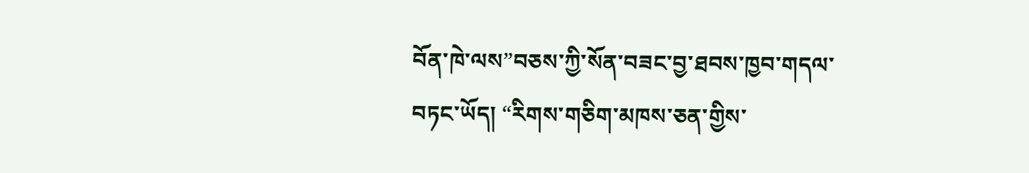བོན་ཁེ་ལས”བཅས་ཀྱི་སོན་བཟང་བྱ་ཐབས་ཁྱབ་གདལ་བཏང་ཡོད། “རིགས་གཅིག་མཁས་ཅན་གྱིས་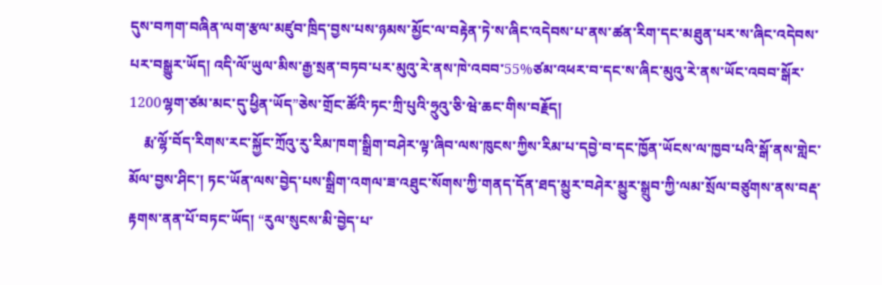དུས་བཀག་བཞིན་ལག་རྩལ་མཛུབ་ཁྲིད་བྱས་པས་ཉམས་མྱོང་ལ་བརྟེན་ཏེ་ས་ཞིང་འདེབས་པ་ནས་ཚན་རིག་དང་མཐུན་པར་ས་ཞིང་འདེབས་པར་བསྒྱུར་ཡོད། འདི་ལོ་ཡུལ་མིས་རྒྱ་སྲན་བཏབ་པར་མུའུ་རེ་ནས་ཁེ་འབབ་55%ཙམ་འཕར་བ་དང་ས་ཞིང་མུའུ་རེ་ནས་ཡོང་འབབ་སྒོར་1200ལྷག་ཙམ་མང་དུ་ཕྱིན་ཡོད”ཅེས་གྲོང་ཚོའི་ཏང་ཀྲི་པུའི་ཧྲུའུ་ཅི་ཝེ་ཆང་གིས་བརྗོད།
    རྨ་ལྷོ་བོད་རིགས་རང་སྐྱོང་ཀྲོའུ་རུ་རིམ་ཁག་སྒྲིག་བཤེར་ལྟ་ཞིབ་ལས་ཁུངས་ཀྱིས་རིམ་པ་དབྱེ་བ་དང་ཁྱོན་ཡོངས་ལ་ཁྱབ་པའི་སྒོ་ནས་གླེང་མོལ་བྱས་ཤིང་། ཏང་ཡོན་ལས་བྱེད་པས་སྒྲིག་འགལ་ཟ་འཐུང་སོགས་ཀྱི་གནད་དོན་ཐད་མྱུར་བཤེར་མྱུར་སྒྲུབ་ཀྱི་ལམ་སྲོལ་བཙུགས་ནས་བརྡ་རྟགས་ནན་པོ་བཏང་ཡོད། “རུལ་སུངས་མི་བྱེད་པ་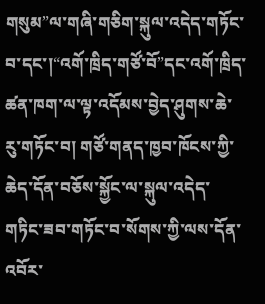གསུམ”ལ་གཞི་གཅིག་སྐུལ་འདེད་གཏོང་བ་དང་།“འགོ་ཁྲིད་གཙོ་བོ”དང་འགོ་ཁྲིད་ཚན་ཁག་ལ་ལྟ་འདོམས་བྱེད་ཤུགས་ཆེ་རུ་གཏོང་བ། གཙོ་གནད་ཁྱབ་ཁོངས་ཀྱི་ཆེད་དོན་བཅོས་སྐྱོང་ལ་སྐུལ་འདེད་གཏིང་ཟབ་གཏོང་བ་སོགས་ཀྱི་ལས་དོན་འབོར་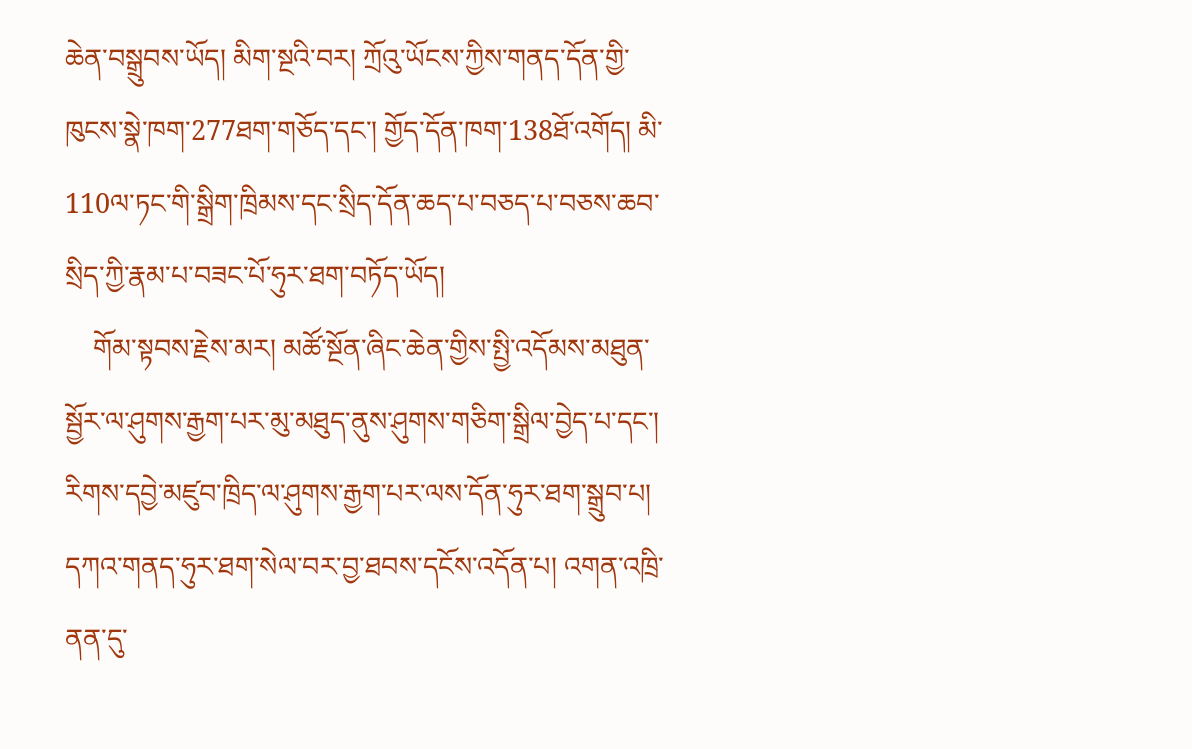ཆེན་བསྒྲུབས་ཡོད། མིག་སྔའི་བར། ཀྲོའུ་ཡོངས་ཀྱིས་གནད་དོན་གྱི་ཁུངས་སྣེ་ཁག་277ཐག་གཅོད་དང་། གྱོད་དོན་ཁག་138ཐོ་འགོད། མི་110ལ་ཏང་གི་སྒྲིག་ཁྲིམས་དང་སྲིད་དོན་ཆད་པ་བཅད་པ་བཅས་ཆབ་སྲིད་ཀྱི་རྣམ་པ་བཟང་པོ་ཧུར་ཐག་བཏོད་ཡོད།
    གོམ་སྟབས་རྗེས་མར། མཚོ་སྔོན་ཞིང་ཆེན་གྱིས་སྤྱི་འདོམས་མཐུན་སྦྱོར་ལ་ཤུགས་རྒྱག་པར་མུ་མཐུད་ནུས་ཤུགས་གཅིག་སྒྲིལ་བྱེད་པ་དང་། རིགས་དབྱེ་མཛུབ་ཁྲིད་ལ་ཤུགས་རྒྱག་པར་ལས་དོན་ཧུར་ཐག་སྒྲུབ་པ། དཀའ་གནད་ཧུར་ཐག་སེལ་བར་བྱ་ཐབས་དངོས་འདོན་པ། འགན་འཁྲི་ནན་དུ་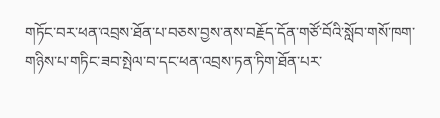གཏོང་བར་ཕན་འབྲས་ཐོན་པ་བཅས་བྱས་ནས་བརྗོད་དོན་གཙོ་བོའི་སློབ་གསོ་ཁག་གཉིས་པ་གཏིང་ཟབ་སྤེལ་བ་དང་ཕན་འབྲས་ཏན་ཏིག་ཐོན་པར་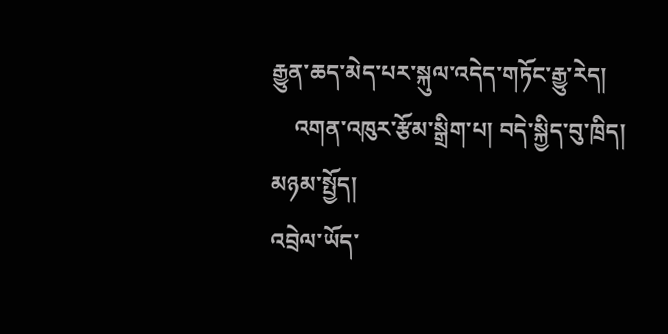རྒྱུན་ཆད་མེད་པར་སྐུལ་འདེད་གཏོང་རྒྱུ་རེད།
    འགན་འཁུར་རྩོམ་སྒྲིག་པ། བདེ་སྐྱིད་བུ་ཁྲིད།
མཉམ་སྤྱོད།
འབྲེལ་ཡོད་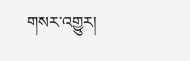གསར་འགྱུར།